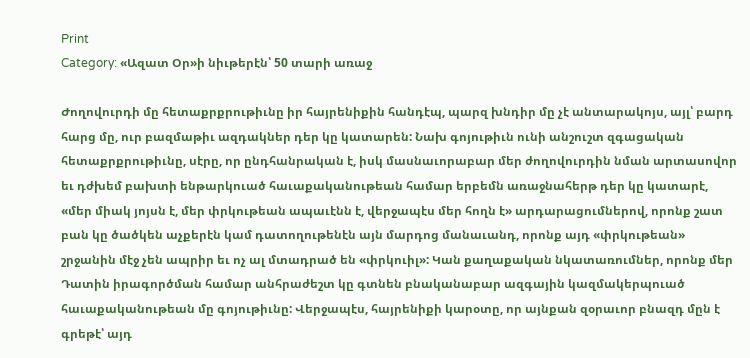Print
Category: «Ազատ Օր»ի նիւթերէն՝ 50 տարի առաջ

Ժողովուրդի մը հետաքրքրութիւնը իր հայրենիքին հանդէպ, պարզ խնդիր մը չէ անտարակոյս, այլ՝ բարդ հարց մը, ուր բազմաթիւ ազդակներ դեր կը կատարեն: Նախ գոյութիւն ունի անշուշտ զգացական հետաքրքրութիւնը, սէրը, որ ընդհանրական է, իսկ մասնաւորաբար մեր ժողովուրդին նման արտասովոր եւ դժխեմ բախտի ենթարկուած հաւաքականութեան համար երբեմն առաջնահերթ դեր կը կատարէ, «մեր միակ յոյսն է, մեր փրկութեան ապաւէնն է, վերջապէս մեր հողն է» արդարացումներով, որոնք շատ բան կը ծածկեն աչքերէն կամ դատողութենէն այն մարդոց մանաւանդ, որոնք այդ «փրկութեան» շրջանին մէջ չեն ապրիր եւ ոչ ալ մտադրած են «փրկուիլ»: Կան քաղաքական նկատառումներ, որոնք մեր Դատին իրագործման համար անհրաժեշտ կը գտնեն բնականաբար ազգային կազմակերպուած հաւաքականութեան մը գոյութիւնը: Վերջապէս, հայրենիքի կարօտը, որ այնքան զօրաւոր բնազդ մըն է գրեթէ՝ այդ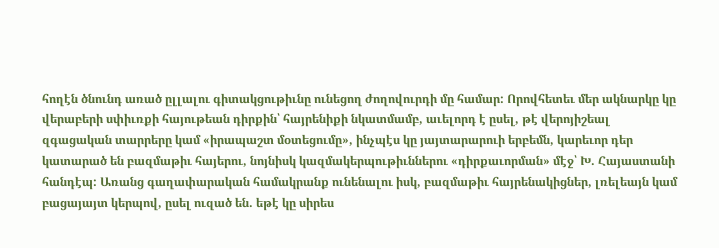հողէն ծնունդ առած ըլլալու գիտակցութիւնը ունեցող ժողովուրդի մը համար: Որովհետեւ մեր ակնարկը կը վերաբերի սփիւռքի հայութեան դիրքին՝ հայրենիքի նկատմամբ, աւելորդ է ըսել, թէ վերոյիշեալ զգացական տարրերը կամ «իրապաշտ մօտեցումը», ինչպէս կը յայտարարուի երբեմն, կարեւոր դեր կատարած են բազմաթիւ հայերու, նոյնիսկ կազմակերպութիւններու «դիրքաւորման» մէջ՝ Խ. Հայաստանի հանդէպ: Առանց գաղափարական համակրանք ունենալու իսկ, բազմաթիւ հայրենակիցներ, լռելեայն կամ բացայայտ կերպով, ըսել ուզած են. եթէ կը սիրես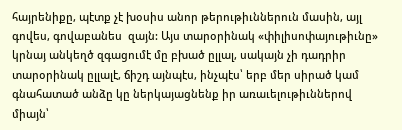հայրենիքը, պէտք չէ խօսիս անոր թերութիւններուն մասին, այլ գովես, գովաբանես  զայն: Այս տարօրինակ «փիլիսոփայութիւնը» կրնայ անկեղծ զգացումէ մը բխած ըլլալ, սակայն չի դադրիր տարօրինակ ըլլալէ, ճիշդ այնպէս, ինչպէս՝ երբ մեր սիրած կամ գնահատած անձը կը ներկայացնենք իր առաւելութիւններով միայն՝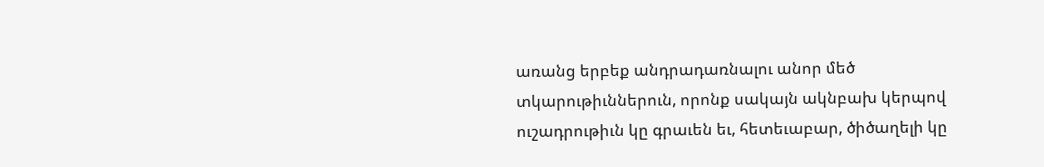առանց երբեք անդրադառնալու անոր մեծ տկարութիւններուն, որոնք սակայն ակնբախ կերպով ուշադրութիւն կը գրաւեն եւ, հետեւաբար, ծիծաղելի կը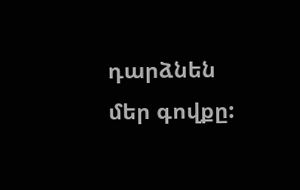դարձնեն մեր գովքը: